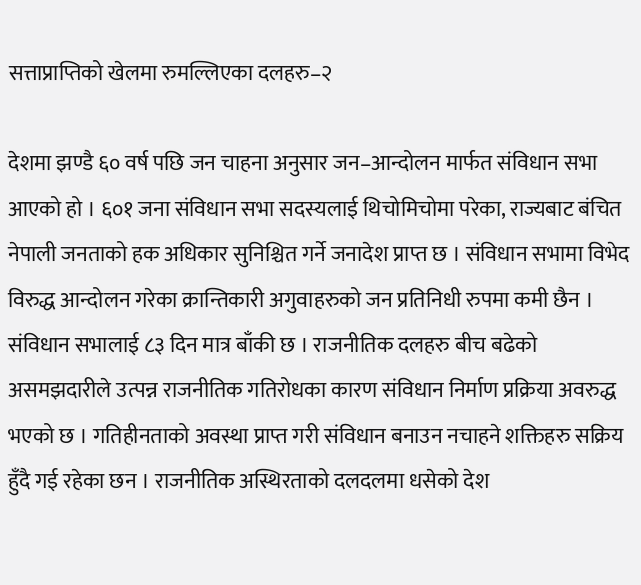सत्ताप्राप्तिको खेलमा रुमल्लिएका दलहरु–२

देशमा झण्डै ६० वर्ष पछि जन चाहना अनुसार जन–आन्दोलन मार्फत संविधान सभा आएको हो । ६०१ जना संविधान सभा सदस्यलाई थिचोमिचोमा परेका, राज्यबाट बंचित नेपाली जनताको हक अधिकार सुनिश्चित गर्ने जनादेश प्राप्त छ । संविधान सभामा विभेद विरुद्ध आन्दोलन गरेका क्रान्तिकारी अगुवाहरुको जन प्रतिनिधी रुपमा कमी छैन । संविधान सभालाई ८३ दिन मात्र बाँकी छ । राजनीतिक दलहरु बीच बढेको असमझदारीले उत्पन्न राजनीतिक गतिरोधका कारण संविधान निर्माण प्रक्रिया अवरुद्ध भएको छ । गतिहीनताको अवस्था प्राप्त गरी संविधान बनाउन नचाहने शक्तिहरु सक्रिय हुँदै गई रहेका छन । राजनीतिक अस्थिरताको दलदलमा धसेको देश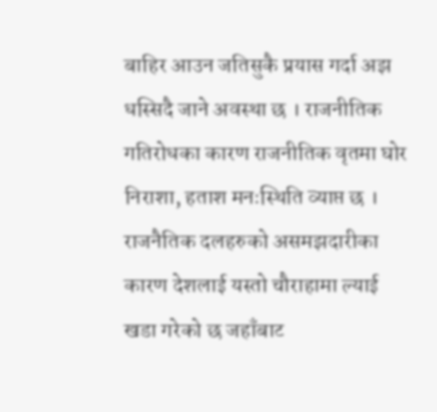बाहिर आउन जतिसुकै प्रयास गर्दा अझ धस्सिदै जाने अवस्था छ । राजनीतिक गतिरोधका कारण राजनीतिक वृतमा घोर निराशा, हताश मनःस्थिति व्याप्त छ । राजनैतिक दलहरुको असमझदारीका कारण देशलाई यस्तो चौराहामा ल्याई खडा गरेको छ जहाँबाट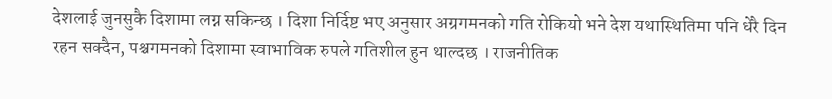देशलाई जुनसुकै दिशामा लग्न सकिन्छ । दिशा निर्दिष्ट भए अनुसार अग्रगमनको गति रोकियो भने देश यथास्थितिमा पनि धेरै दिन रहन सक्दैन, पश्चगमनको दिशामा स्वाभाविक रुपले गतिशील हुन थाल्दछ । राजनीतिक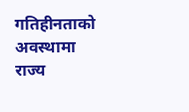गतिहीनताको अवस्थामा राज्य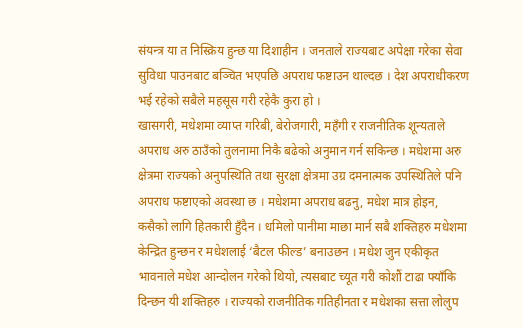संयन्त्र या त निस्क्रिय हुन्छ या दिशाहीन । जनताले राज्यबाट अपेक्षा गरेका सेवा सुविधा पाउनबाट बञ्चित भएपछि अपराध फष्टाउन थाल्दछ । देश अपराधीकरण भई रहेको सबैले महसूस गरी रहेकै कुरा हो ।
खासगरी, मधेशमा व्याप्त गरिबी, बेरोजगारी, महँगी र राजनीतिक शून्यताले अपराध अरु ठाउँको तुलनामा निकै बढेको अनुमान गर्न सकिन्छ । मधेशमा अरु क्षेत्रमा राज्यको अनुपस्थिति तथा सुरक्षा क्षेत्रमा उग्र दमनात्मक उपस्थितिले पनि अपराध फष्टाएको अवस्था छ । मधेशमा अपराध बढनु, मधेश मात्र होइन, कसैको लागि हितकारी हुँदैन । धमिलो पानीमा माछा मार्न सबै शक्तिहरु मधेशमा केन्द्रित हुन्छन र मधेशलाई ‘बैटल फील्ड’ बनाउछन । मधेश जुन एकीकृत भावनाले मधेश आन्दोलन गरेको थियो, त्यसबाट च्यूत गरी कोशौं टाढा फ्याँकि दिन्छन यी शक्तिहरु । राज्यको राजनीतिक गतिहीनता र मधेशका सत्ता लोलुप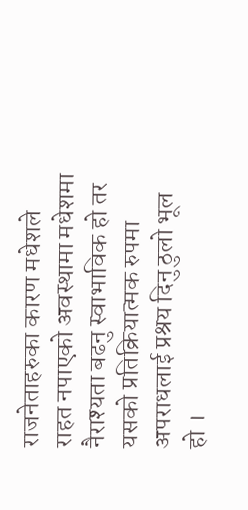राजनेताहरुका कारण मधेशले राहत नपाएको अवस्थामा मधेशमा नैराश्यता बढनु स्वाभाविक हो तर यसको प्रतिक्रियात्मक रुपमा अपराधलाई प्रश्रय दिनु ठुलो भूल हो ।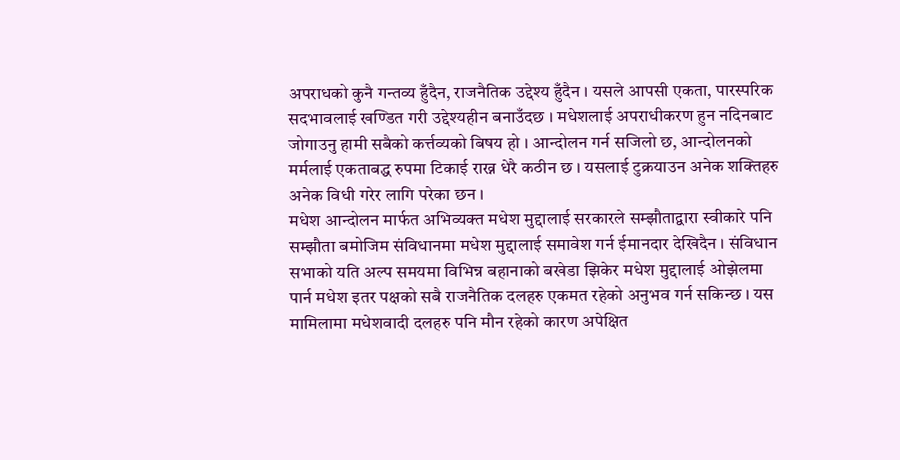अपराधको कुनै गन्तव्य हुँदैन, राजनैतिक उद्देश्य हुँदैन । यसले आपसी एकता, पारस्परिक सदभावलाई खण्डित गरी उद्देश्यहीन बनाउँदछ । मधेशलाई अपराधीकरण हुन नदिनबाट जोगाउनु हामी सबैको कर्त्तव्यको बिषय हो । आन्दोलन गर्न सजिलो छ, आन्दोलनको मर्मलाई एकताबद्ध रुपमा टिकाई राख्न धेरै कठीन छ । यसलाई टुक्रयाउन अनेक शक्तिहरु अनेक विधी गरेर लागि परेका छन ।
मधेश आन्दोलन मार्फत अभिव्यक्त मधेश मुद्दालाई सरकारले सम्झौताद्वारा स्वीकारे पनि सम्झौता बमोजिम संविधानमा मधेश मुद्दालाई समावेश गर्न ईमानदार देखिदैन । संविधान सभाको यति अल्प समयमा विभिन्न बहानाको बखेडा झिकेर मधेश मुद्दालाई ओझेलमा पार्न मधेश इतर पक्षको सबै राजनैतिक दलहरु एकमत रहेको अनुभव गर्न सकिन्छ । यस मामिलामा मधेशवादी दलहरु पनि मौन रहेको कारण अपेक्षित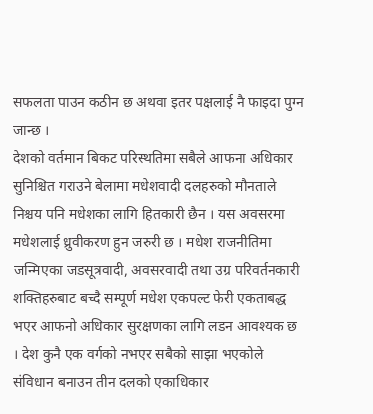सफलता पाउन कठीन छ अथवा इतर पक्षलाई नै फाइदा पुग्न जान्छ ।
देशको वर्तमान बिकट परिस्थतिमा सबैले आफना अधिकार सुनिश्चित गराउने बेलामा मधेशवादी दलहरुको मौनताले निश्चय पनि मधेशका लागि हितकारी छैन । यस अवसरमा मधेशलाई ध्रुवीकरण हुन जरुरी छ । मधेश राजनीतिमा जन्मिएका जडसूत्रवादी, अवसरवादी तथा उग्र परिवर्तनकारी शक्तिहरुबाट बच्दै सम्पूर्ण मधेश एकपल्ट फेरी एकताबद्ध भएर आफनो अधिकार सुरक्षणका लागि लडन आवश्यक छ । देश कुनै एक वर्गको नभएर सबैको साझा भएकोले संविधान बनाउन तीन दलको एकाधिकार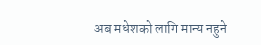अब मधेशको लागि मान्य नहुने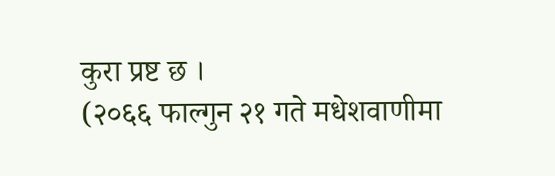कुरा प्रष्ट छ ।
(२०६६ फाल्गुन २१ गते मधेशवाणीमा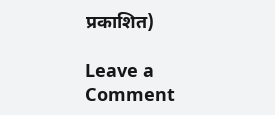प्रकाशित)

Leave a Comment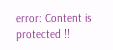error: Content is protected !!